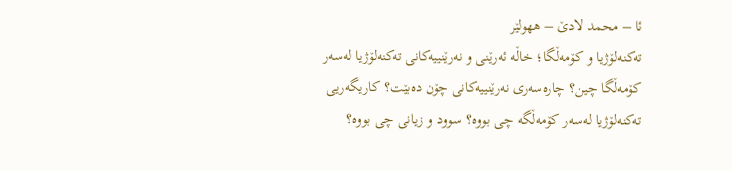ئا – محمد لادێ – ههولێر
تەکنەلۆژیا و کۆمەڵگا؛ خاڵە ئەرێنی و نەرێنییەکانی تەکنەلۆژیا لەسەر کۆمەڵگا چین؟ چارەسەری نەرێنییەکانی چۆن دەبێت؟ کاریگەریی تەکنەلۆژیا لەسەر کۆمەڵگە چی بووە؟ سوود و زیانی چی بووە؟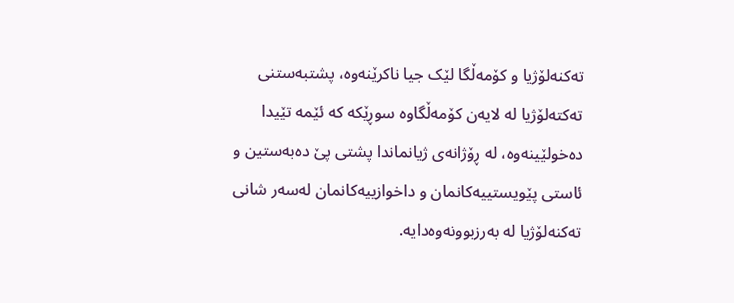تەکنەلۆژیا و کۆمەڵگا لێک جیا ناکرێنەوە، پشتبەستنی تەکتەلۆژیا لە لایەن کۆمەڵگاوە سوڕێکە کە ئێمە تێیدا دەخولێینەوە، لە ڕۆژانەی ژیانماندا پشتی پێ دەبەستین و ئاستی پێویستییەکانمان و داخوازییەکانمان لەسەر شانی تەکنەلۆژیا لە بەرزبوونەوەدایە.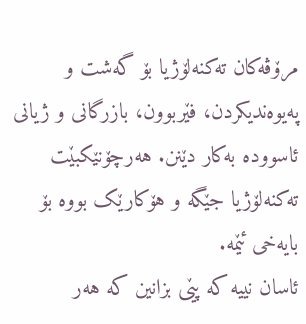مرۆڤەکان تەکنەلۆژیا بۆ گەشت و پەیوەندیکردن، فێربوون، بازرگانی و ژیانی ئاسوودە بەکار دێنن. هەرچۆنێکبێت تەکنەلۆژیا جێگە و هۆکارێک بووە بۆ بایەخی ئێمە.
ئاسان نییە کە پێی بزانین کە هەر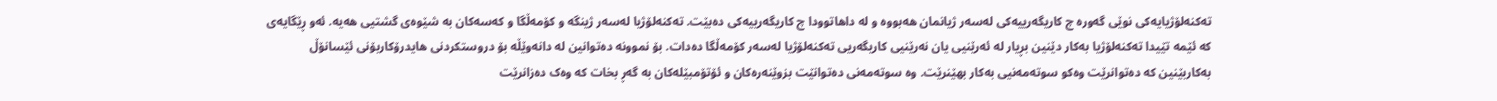تەکنەلۆژیایەکی نوێی گەورە چ کاریگەرییەکی لەسەر ژیانمان هەبووه و لە داهاتوودا چ کاریگەرییەکی دەبێت. تەکنەلۆژیا لەسەر ژینگە و کۆمەڵگا و کەسەکان بە شێوەی گشتیی هەیە. ئەو ڕێگایەی کە ئێمە تێیدا تەکنەلۆژیا بەکار دێنین بڕیار لە ئەرێنیی یان نەرێنیی کاریگەریی تەکنەلۆژیا لەسەر کۆمەڵگا دەدات. بۆ نموونە دەتوانین لە دانەوێڵە بۆ دروستکردنی هایدرۆکاربۆنی ئێسانۆڵ بەکاربێنین کە دەتوانرێت وەکو سوتەمەنیی بەکار بهێنرێت. وە سوتەمەنی دەتوانێت بزوێنەرەکان و ئۆتۆمبێلەکان بە گەڕ بخات کە وەک دەزانرێت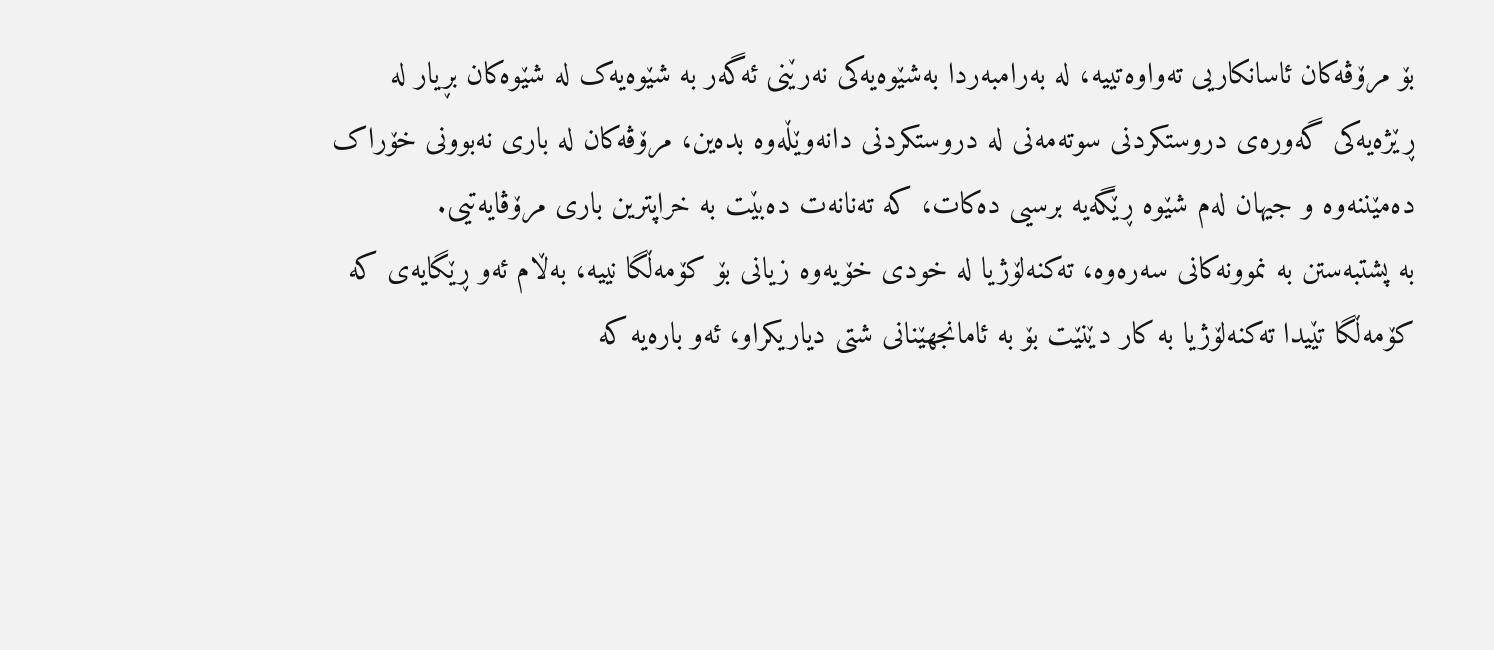بۆ مرۆڤەکان ئاسانکاریی تەواوەتییە، لە بەرامبەردا بەشێوەیەکی نەرێنی ئەگەر بە شێوەیەک لە شێوەکان بڕیار لە ڕێژەیەکی گەورەی دروستکردنی سوتەمەنی لە دروستکردنی دانەوێڵەوە بدەین، مرۆڤەکان لە باری نەبوونی خۆراک دەمێننەوە و جیهان لەم شێوە ڕێگەیە برسیی دەکات، کە تەنانەت دەبێت بە خراپترین باری مرۆڤایەتیی.
بە پشتبەستن بە نموونەکانی سەرەوە، تەکنەلۆژیا لە خودی خۆیەوە زیانی بۆ کۆمەڵگا نییە، بەڵام ئەو ڕێگایەی کە کۆمەڵگا تێیدا تەکنەلۆژیا بە کار دێنێت بۆ بە ئامانجهێنانی شتی دیاریکراو، ئەو بارەیە کە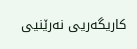کاریگەریی نەرێنیی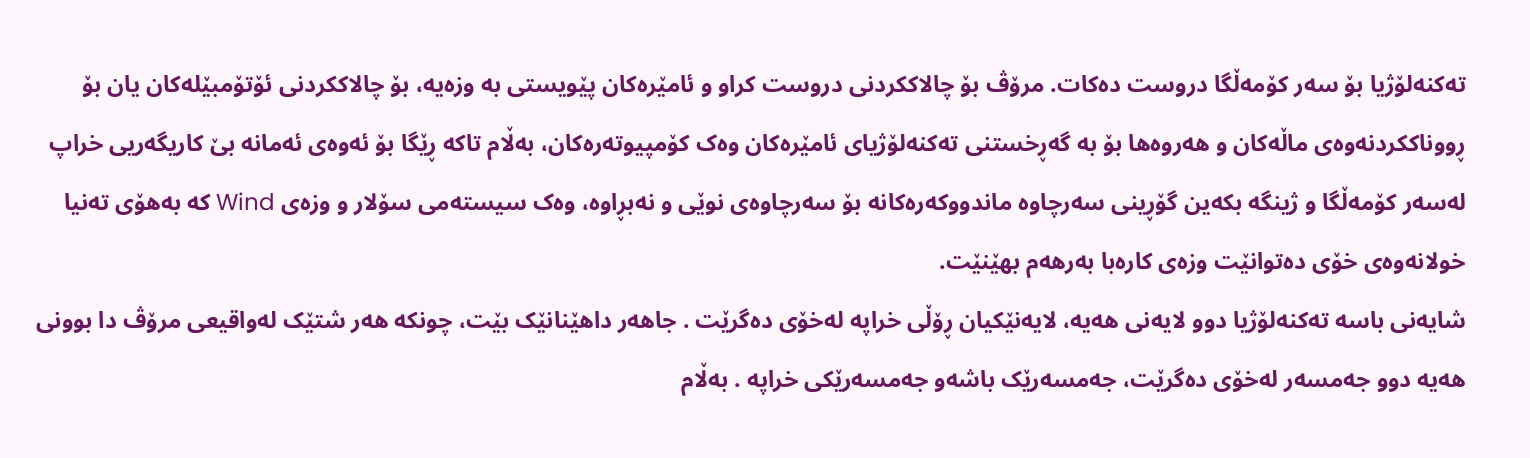تەکنەلۆژیا بۆ سەر کۆمەڵگا دروست دەکات. مرۆڤ بۆ چالاککردنی دروست کراو و ئامێرەکان پێویستی بە وزەیە، بۆ چالاککردنی ئۆتۆمبێلەکان یان بۆ ڕووناککردنەوەی ماڵەکان و هەروەها بۆ بە گەڕخستنی تەکنەلۆژیای ئامێرەکان وەک کۆمپیوتەرەکان، بەڵام تاکە ڕێگا بۆ ئەوەی ئەمانە بێ کاریگەریی خراپ لەسەر کۆمەڵگا و ژینگە بکەین گۆڕینی سەرچاوە ماندووکەرەکانە بۆ سەرچاوەی نوێی و نەبڕاوە، وەک سیستەمی سۆلار و وزەی Wind کە بەهۆی تەنیا خولانەوەی خۆی دەتوانێت وزەی کارەبا بەرهەم بهێنێت.
شایەنی باسە تەکنەلۆژیا دوو لایەنی هەیە، لایەنێکیان ڕۆڵی خراپە لەخۆی دەگرێت . جاهەر داهێنانێک بێت، چونکە هەر شتێک لەواقیعی مرۆڤ دا بوونی هەیە دوو جەمسەر لەخۆی دەگرێت، جەمسەرێک باشەو جەمسەرێکی خراپە . بەڵام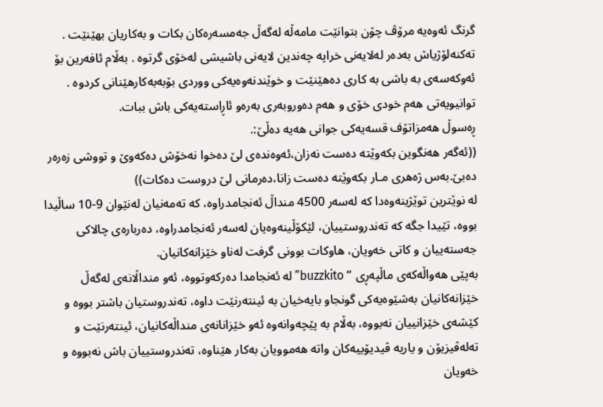گرنگ ئەوەیە مرۆڤ چۆن بتوانێت مامەڵە لەگەڵ جەمسەرەکان بکات و بەکاریان بهێنێت . تەکنەلۆژیاش بەدەر لەلایەنی خراپە چەندین لایەنی باشیشی لەخۆی گرتوە . بەڵام ئافەرین بۆ ئەوکەسەی بە باشی بە کاری دەهێنێت و خوێندنەوەیەکی ووردی بۆبەبەکارهێنانی کردوە . توانیویەتی هەم خودی خۆی و هەم دەوروبەری بەرەو ئاڕاستەیەکی باش ببات.
ڕەسوڵ هەمزاتۆف قسەیەکی جوانی هەیە دەڵێ:.
((ئەگەر هەنگوین بکەوێتە دەست نەزان،ئەوەندەی لێ دەخوا نەخۆش دەکەوێ و تووشی زەرەر دەبێ.بەس ژەهری مـار بکەوێتە دەست زانا،دەرمانی لێ دروست دەکات))
لە نوێترین توێژینەوەدا کە لەسەر 4500 منداڵ ئەنجامدراوە، کە تەمەنیان لەنێوان 9-10 ساڵیدا بووە، تێیدا جگە کە تەندروستییان، لێکۆڵینەوەیان لەسەر ئەنجامدراوە، دەربارەی چالاکی جەستەییان و کاتی خەویان، هاوکات بوونی گرفت لەناو خێزانەکانیان.
بەپێی هەواڵەکەی ماڵپەڕی ” buzzkito” لە ئەنجامدا دەرکەوتووە، ئەو منداڵانەی لەگەڵ خێزانەکانیان بەشێوەیەکی گونجاو بایەخیان بە ئینتەرنێت داوە، تەندروستیان باشتر بووە و کێشەی خێزانییان نەبووە، بەڵام بە پێچەوانەوە ئەو خێزانانەی منداڵەکانیان، ئینتەرنێت و تەلەڤیزیۆن و یاریە ڤیدیۆییەکان واتە هەموویان بەکار هێناوە، تەندروستییان باش نەبووە و خەویان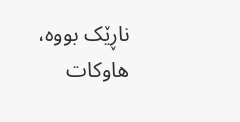ناڕێک بووە، هاوکات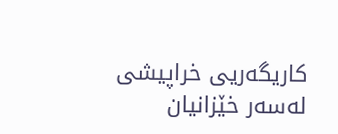کاریگەریی خراپیشی لەسەر خێزانیان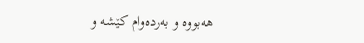هەبووە و بەردەوام کێشە و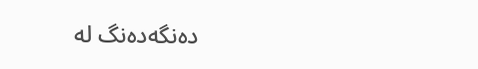دەنگەدەنگ لە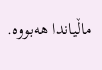ماڵیاندا هەبووە.